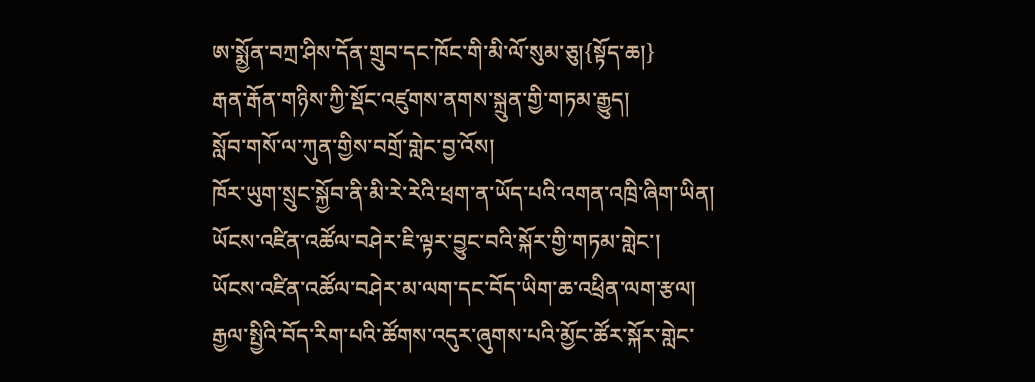ཨ་སྨྱོན་བཀྲ་ཤིས་དོན་གྲུབ་དང་ཁོང་གི་མི་ལོ་སུམ་ཅུ།{སྟོད་ཆ།}
རྒན་རྒོན་གཉིས་ཀྱི་སྡོང་འཛུགས་ནགས་སྐྲུན་གྱི་གཏམ་རྒྱུད།
སློབ་གསོ་ལ་ཀུན་གྱིས་བགྲོ་གླེང་བྱ་འོས།
ཁོར་ཡུག་སྲུང་སྐྱོབ་ནི་མི་རེ་རེའི་ཕྲག་ན་ཡོད་པའི་འགན་འཁྲི་ཞིག་ཡིན།
ཡོངས་འཛིན་འཚོལ་བཤེར་ཇི་ལྟར་བྱུང་བའི་སྐོར་གྱི་གཏམ་གླེང་།
ཡོངས་འཛིན་འཚོལ་བཤེར་མ་ལག་དང་བོད་ཡིག་ཆ་འཕྲིན་ལག་རྩལ།
རྒྱལ་སྤྱིའི་བོད་རིག་པའི་ཚོགས་འདུར་ཞུགས་པའི་མྱོང་ཚོར་སྐོར་གླེང་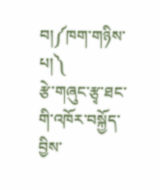བ།༼ཁག་གཉིས་པ།༽
རྩེ་གཞུང་རྩྭ་ཐང་གི་འཁོར་བསྐྱོད་བྱིས་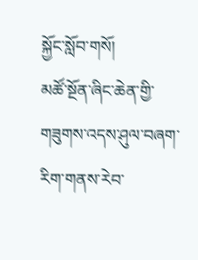སྐྱོང་སློབ་གསོ།
མཚོ་སྔོན་ཞིང་ཆེན་གྱི་གཟུགས་འདས་ཤུལ་བཞག་རིག་གནས་རེབ་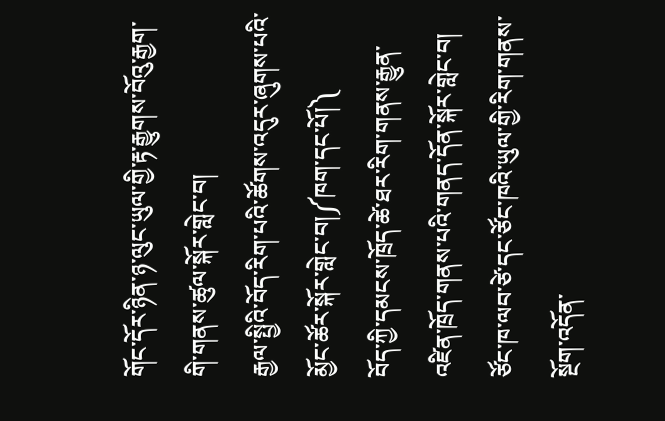གོང་དོར་ཉིན་ཉ་ལུང་ཡུལ་གྱི་རྟ་རྒྱུགས་བོའུ་རྒྱག་གི་གནས་ཚུལ་སྐོར་གླེང་བ།
རྒྱལ་སྤྱིའི་བོད་རིག་པའི་ཚོགས་འདུར་ཞུགས་པའི་མྱོང་ཚོར་སྐོར་གླེང་བ།༼ཁག་དང་པོ།༽
བོད་ཀྱི་དམངས་ཁྲོད་ཚེ་ཐར་རིག་གནས་རྒྱུན་འཛིན་ཁྲོད་གནས་པའི་གནད་དོན་སྐོར་གླེང་བ།
ཙོང་ཁ་ལབ་ཙེ་དང་ཙོང་ཁའི་ཡུལ་གྱི་རིག་གནས་སྔོག་འདོན་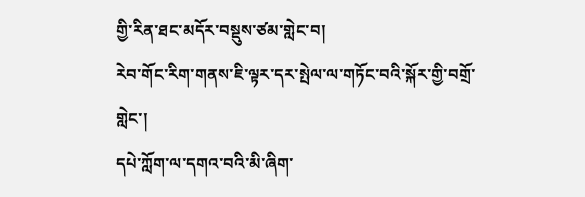གྱི་རིན་ཐང་མདོར་བསྡུས་ཙམ་གླེང་བ།
རེབ་གོང་རིག་གནས་ཇི་ལྟར་དར་སྤེལ་ལ་གཏོང་བའི་སྐོར་གྱི་བགྲོ་གླེང་།
དཔེ་ཀློག་ལ་དགའ་བའི་མི་ཞིག་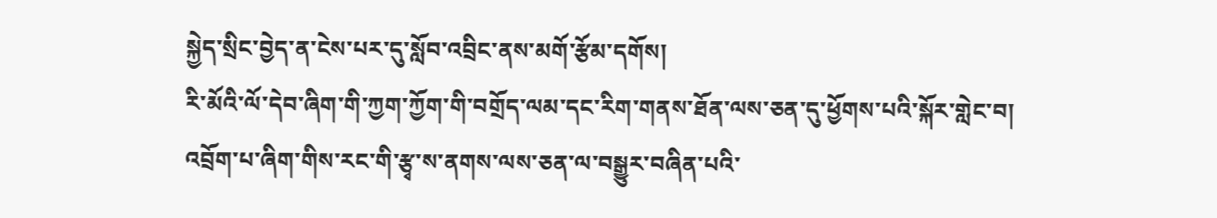སྐྱེད་སྲིང་བྱེད་ན་ངེས་པར་དུ་སློབ་འབྲིང་ནས་མགོ་རྩོམ་དགོས།
རི་མོའི་ལོ་དེབ་ཞིག་གི་ཀྱག་ཀྱོག་གི་བགྲོད་ལམ་དང་རིག་གནས་ཐོན་ལས་ཅན་དུ་ཕྱོགས་པའི་སྐོར་གླེང་བ།
འབྲོག་པ་ཞིག་གིས་རང་གི་རྩྭ་ས་ནགས་ལས་ཅན་ལ་བསྒྱུར་བཞིན་པའི་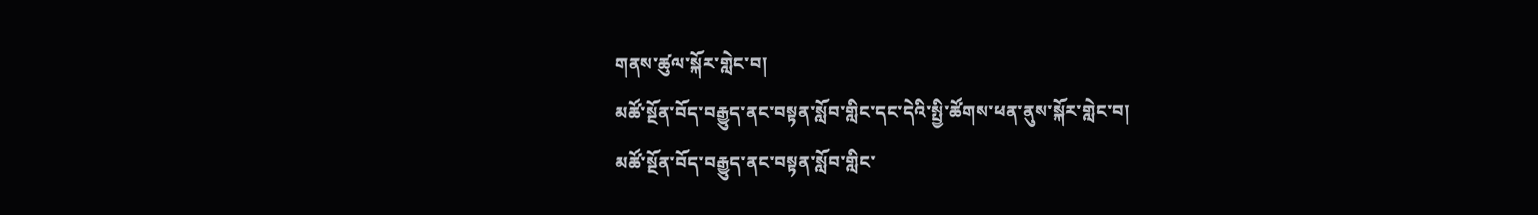གནས་ཚུལ་སྐོར་གླེང་བ།
མཚོ་སྔོན་བོད་བརྒྱུད་ནང་བསྟན་སློབ་གླིང་དང་དེའི་སྤྱི་ཚོགས་ཕན་ནུས་སྐོར་གླེང་བ།
མཚོ་སྔོན་བོད་བརྒྱུད་ནང་བསྟན་སློབ་གླིང་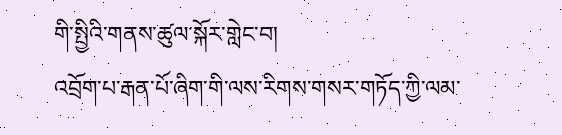གི་སྤྱིའི་གནས་ཚུལ་སྐོར་གླེང་བ།
འབྲོག་པ་རྒན་པོ་ཞིག་གི་ལས་རིགས་གསར་གཏོད་ཀྱི་ལམ་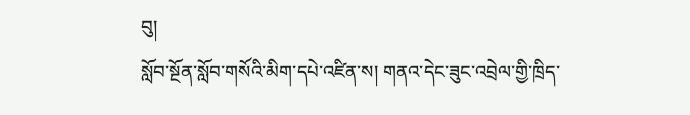བུ།
སློབ་སྔོན་སློབ་གསོའི་མིག་དཔེ་འཛིན་ས། གནའ་དེང་ཟུང་འབྲེལ་གྱི་ཁྲིད་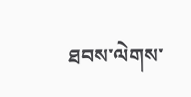ཐབས་ལེགས་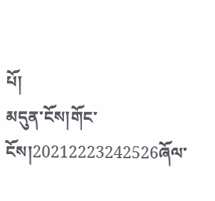པོ།
མདུན་ངོས།གོང་ངོས།20212223242526ཞོལ་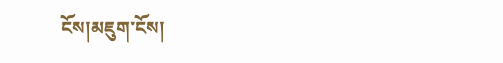ངོས།མཇུག་ངོས།